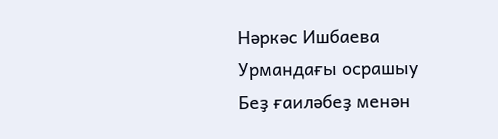Нәркәс Ишбаева
Урмандағы осрашыу
Беҙ ғаиләбеҙ менән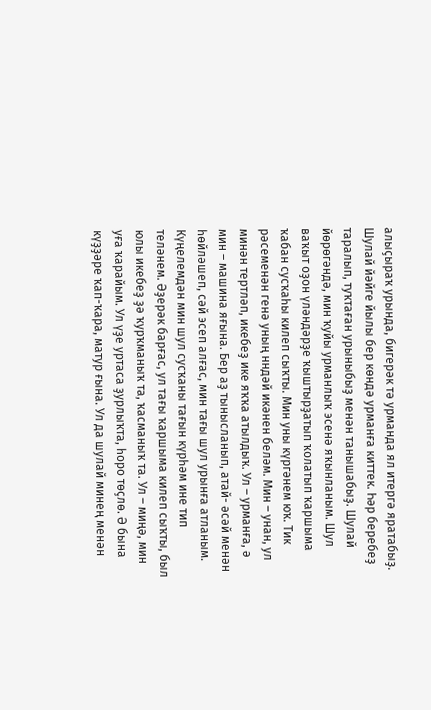алыҫыраҡ урында, бигерәк тә урманда ял итергә яратабыҙ. Шулай йәйге йылы бер көндә урманға киттек. Һәр беребеҙ таралып, туҡтаған урыныбыҙ менән танышабыҙ. Шулай йөрөгәндә, мин ҡуйы урманлыҡ эсенә яҡынланым. Шул ваҡыт оҙон үләндәрҙе ҡыштырҙатып ҡолатып ҡаршыма ҡабан сусҡаһы килеп сыҡты. Мин уны күргәнем юҡ. Тик рәсеменән генә уның нндәй икәнен беләм. Мин – унан, ул минән тертләп, икебеҙ ике яҡҡа атылдыҡ. Ул – урманға, ә мин – машина яғына. Бер аҙ тынысланып, атай- әсәй менән һөйләшеп, сәй эсеп алғас, мин тағы шул урынға атланым. Күңелемдән мин шул сусҡаны тағын күрһәм ине тип теләнем. Әҙерәк барғас, ул тағы ҡаршыма килеп сыҡты, был юлы икебеҙ ҙә ҡурҡманыҡ та, ҡасманыҡ та. Ул – миңә, мин уға ҡарайым. Ул үҙе уртаса ҙурлыҡта, һоро төҫлө. Ә бына күҙҙәре ҡап-ҡара, матур ғына. Ул да шулай минең менән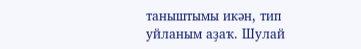таныштымы икән, тип уйланым аҙаҡ. Шулай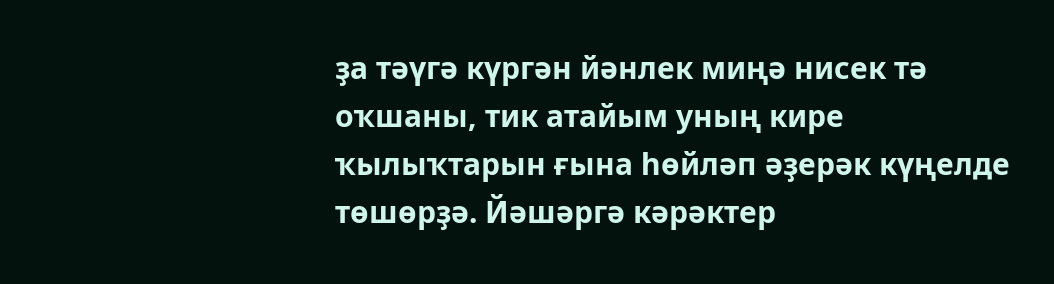ҙа тәүгә күргән йәнлек миңә нисек тә оҡшаны, тик атайым уның кире ҡылыҡтарын ғына һөйләп әҙерәк күңелде төшөрҙә. Йәшәргә кәрәктер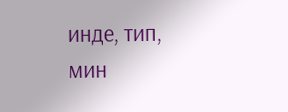инде, тип, мин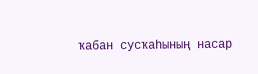ҡабан сусҡаһының насар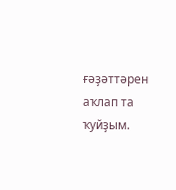ғәҙәттәрен аҡлап та ҡуйҙым.